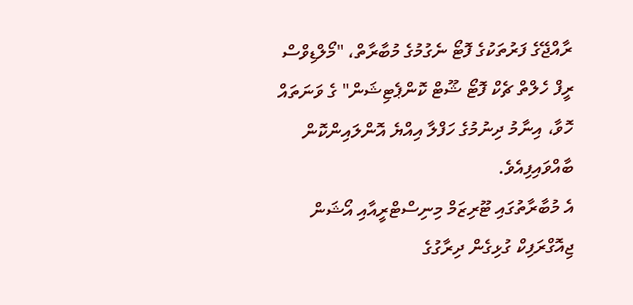ރާއްޖޭގެ ފަރުތަކުގެ ފޮޓޯ ނެގުމުގެ މުބާރާތް، "މޯލްޑިވްސް ރީފް ހެލްތް ޗެކް ފޮޓޯ ޝޫޓް ކޮންޕެޓިޝަން" ގެ ވަނަތައް ހޮވާ، އިނާމު ދިނުމުގެ ހަފްލާ އިއްޔެ އޮންލައިންކޮން ބާއްވައިފިއެވެ.
އެ މުބާރާތުގައި ޓޫރިޒަމް މިނިސްޓްރީއާއި އޯޝަން ޖިއޮގްރަފިކް ގުޅިގެން ދިރާގުގެ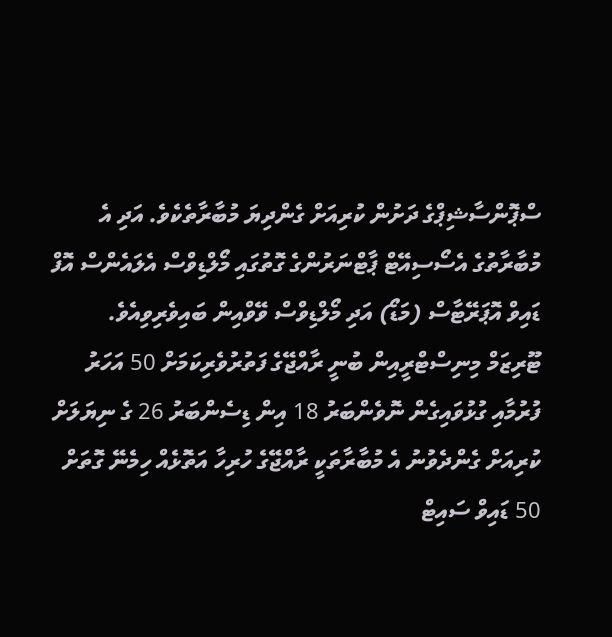ސްޕޮންސާޝިޕްގެ ދަށުން ކުރިއަށް ގެންދިޔަ މުބާރާތެކެވެ. އަދި އެ މުބާރާތުގެ އެސޯސިއޭޓް ޕާޓްނަރުންގެ ގޮތުގައި މޯލްޑިވްސް އެލައެންސް އޮފް ޑައިވް އޮޕަރޭޓާސް (މަޑޯ) އަދި މޯލްޑިވްސް ވޭވްއިން ބައިވެރިވިއެވެ.
ޓޫރިޒަމް މިނިސްޓްރީއިން ބުނީ ރާއްޖޭގެ ފަތުރުވެރިކަމަށް 50 އަހަރު ފުރުމާއި ގުޅުވައިގެން ނޮވެންބަރު 18 އިން ޑިސެންބަރު 26 ގެ ނިޔަލަށް ކުރިއަށް ގެންދެވުނު އެ މުބާރާތަކީ ރާއްޖޭގެ ހުރިހާ އަތޮޅެއް ހިމެނޭ ގޮތަށް 50 ޑައިވް ސައިޓް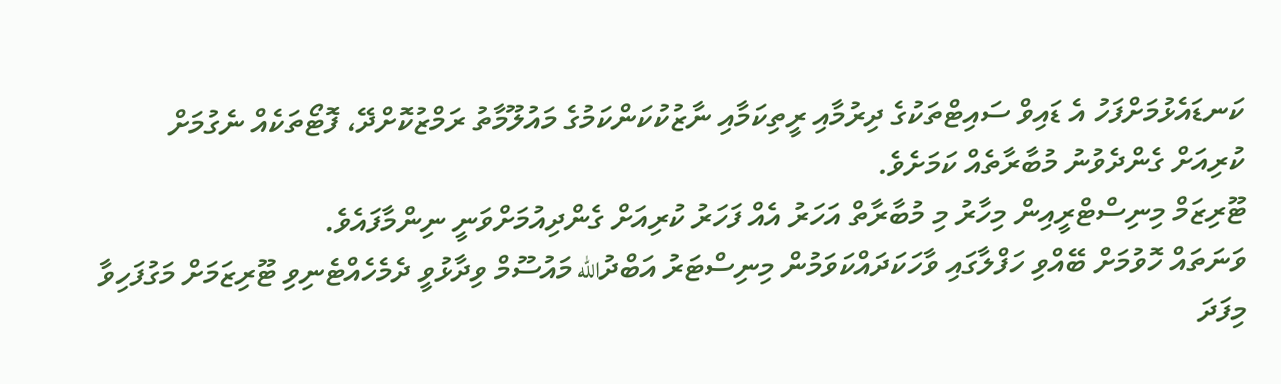ކަނޑައެޅުމަށްފަހު އެ ޑައިވް ސައިޓްތަކުގެ ދިރުމާއި ރީތިކަމާއި ނާޒުކުކަންކަމުގެ މައުލޫމާތު ރަމްޒުކޮށްދޭ، ފޮޓޯތަކެއް ނެގުމަށް ކުރިއަށް ގެންދެވުނު މުބާރާތެއް ކަމަށެވެ.
ޓޫރިޒަމް މިނިސްޓްރީއިން މިހާރު މި މުބާރާތް އަހަރު އެއް ފަހަރު ކުރިއަށް ގެންދިއުމަށްވަނީ ނިންމާފައެވެ.
ވަނަތައް ހޮވުމަށް ބޭއްވި ހަފްލާގައި ވާހަކަދައްކަވަމުން މިނިސްޓަރު އަބްދުالله މައުސޫމް ވިދާޅުވީ ދެމެހެއްޓެނިވި ޓޫރިޒަމަށް މަގުފަހިވާ މިފަދަ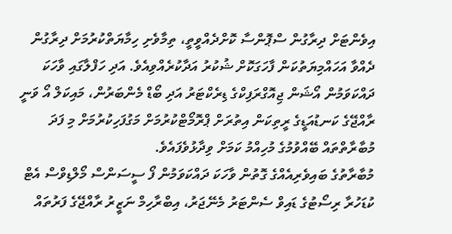އިވެންޓަށް ދިރާގުން ސްޕޮންސާ ކޮށްދެއްވީތީ، ތިމާވެށި ހިމާޔަތްކުރުމަށް ދިރާގުން ދެއްވާ އަހައްމިޔަތުކަން ފާހަގަކޮށް ޝުކުރު އަދާކުރެއްވިއެވެ. އަދި ހަފްލާގައި ވާހަކަ ދައްކަވަމުން އޯޝަން ޖިއޮގްރަފިކްގެ ޑިރެކްޓަރު އަދި ބޯޑް މެންބަރުން، މައިކަލް އޯ ވަނީ ރާއްޖޭގެ ކަނޑުއަޑީގެ ރީތިކަން އިތުރަށް ޕްރޮމޯޓްކުރުމަށް މަގުފަހިކުރުމަށް މި ފަދަ މުބާރާތްތައް ބޭއްވުމުގެ މުހިއްމު ކަމަށް ވިދާޅުވެފައެވެ.
މުބާރާތުގެ ބައިވެރިއެއްގެ ގޮތުން ވާހަކަ ދައްކަވަމުން ފޯ ސީސަންސް މޯލްޑިވްސް އެޓް ކުޑަހުރާ ރިސޯޓުގެ ޑައިވް ސެންޓަރު މެނޭޖަރު، އިބްރާހިމް ނަޒީރު ރާއްޖޭގެ ފަރުތައް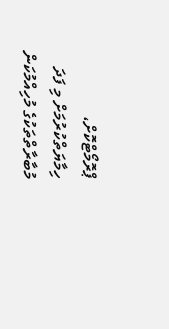ޕްރޮމޯޓްކޮށް، ހިމާޔަތްކުރުމަށް މި ފަދަ މުބާރާތްތަކުގެ މުހިއްމުކަން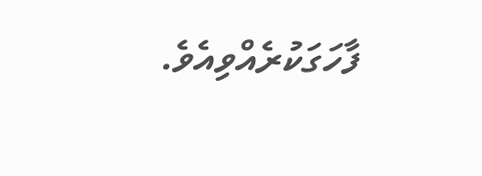ފާހަގަކުރެއްވިއެވެ.